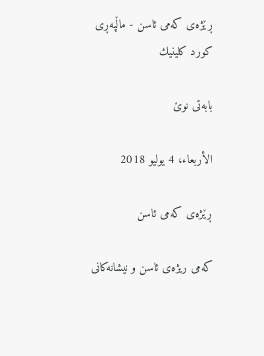ڕێژەی کەمی ئاسن - ماڵپەڕی کورد کلینیك

بابەتی نوێ

الأربعاء، 4 يوليو 2018

ڕێژەی کەمی ئاسن

کەمی ریژەی ئاسن و نیشانەکانی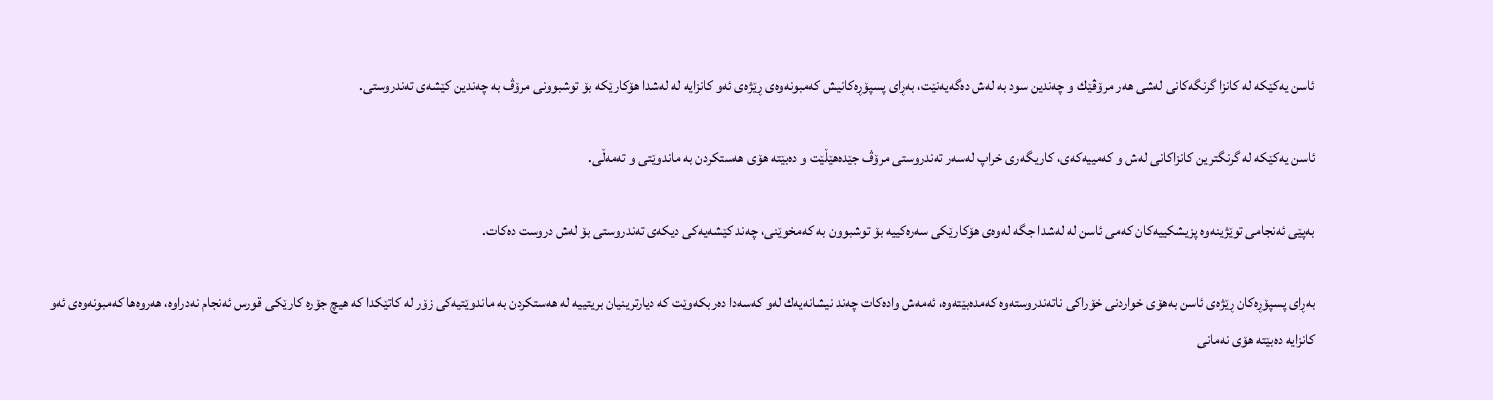ئاسن یەكێكە لە كانزا گرنگەكانی لەشی هەر مرۆڤێك و چەندین سود بە لەش دەگەیەنێت، بەڕای پسپۆڕەكانیش كەمبونەوەی ڕێژەی ئەو كانزایە لە لەشدا هۆكارێكە بۆ توشبوونی مرۆڤ بە چەندین كێشەی تەندروستی.

ئاسن یەكێكە لە گرنگترین كانزاكانی لەش و كەمییەکەی، كاریگەری خراپ لەسەر تەندروستی مرۆڤ جێدەهێڵێت و دەبێتە هۆی هەستكردن بە ماندوێتی و تەمەڵی.

بەپێی ئەنجامی توێژینەوە پزیشكییەكان كەمی ئاسن لە لەشدا جگە لەوەی هۆكارێكی سەرەكییە بۆ توشبوون بە كەمخوێنی، چەند كێشەیەكی دیكەی تەندروستی بۆ لەش دروست دەكات.

بەڕای پسپۆڕەكان ڕێژەی ئاسن بەهۆی خواردنی خۆراكی ناتەندروستەوە كەمدەبێتەوە، ئەمەش وادەكات چەند نیشانەیەك لەو كەسەدا دەربكەوێت كە دیارترینیان بریتییە لە هەستكردن بە ماندوێتیەكی زۆر لە كاتێكدا كە هیچ جۆرە كارێكی قورس ئەنجام نەدراوە، هەروەها كەمبونەوەی ئەو كانزایە دەبێتە هۆی نەمانی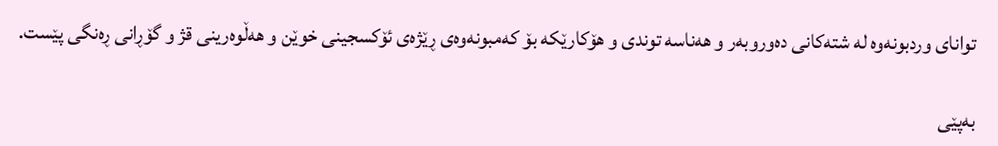توانای وردبونەوە لە شتەكانی دەوروبەر و هەناسە توندی و هۆكارێكە بۆ كەمبونەوەی ڕێژەی ئۆكسجینی خوێن و هەڵوەرینی قژ و گۆڕانی ڕەنگی پێست.

بەپێی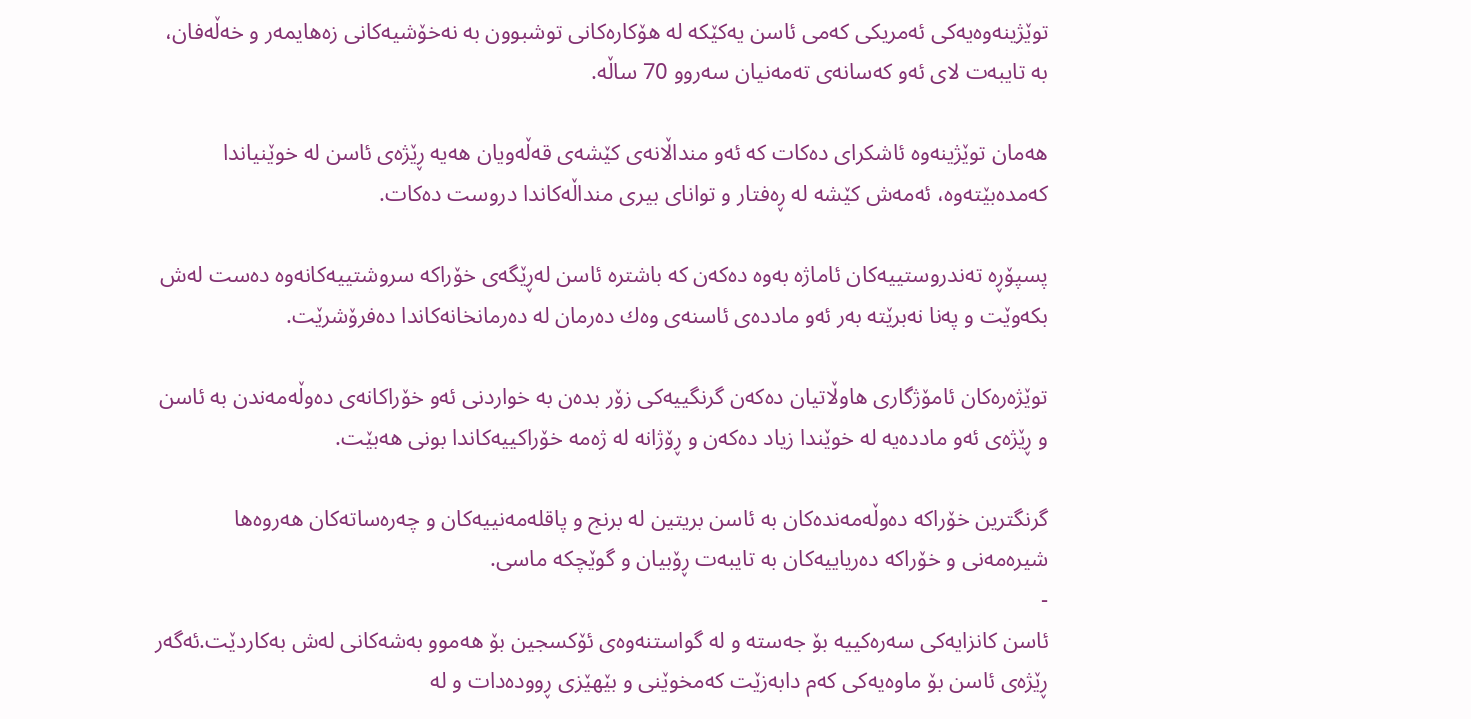توێژینەوەیەكی ئەمریكی كەمی ئاسن یەكێكە لە هۆكارەكانی توشبوون بە نەخۆشیەكانی زەهایمەر و خەڵەفان، بە تایبەت لای ئەو كەسانەی تەمەنیان سەروو 70 ساڵە.

هەمان توێژینەوە ئاشكرای دەكات كە ئەو منداڵانەی كێشەی قەڵەویان هەیە ڕێژەی ئاسن لە خوێنیاندا كەمدەبێتەوە، ئەمەش كێشە لە ڕەفتار و توانای بیری منداڵەكاندا دروست دەكات.

پسپۆڕە تەندروستییەكان ئاماژە بەوە دەكەن كە باشترە ئاسن لەڕێگەی خۆراكە سروشتییەكانەوە دەست لەش بكەوێت و پەنا نەبرێتە بەر ئەو ماددەی ئاسنەی وەك دەرمان لە دەرمانخانەكاندا دەفرۆشرێت.

توێژەرەكان ئامۆژگاری هاوڵاتیان دەكەن گرنگییەكی زۆر بدەن بە خواردنی ئەو خۆراكانەی دەوڵەمەندن بە ئاسن و ڕێژەی ئەو ماددەیە لە خوێندا زیاد دەكەن و ڕۆژانە لە ژەمە خۆراكییەكاندا بونی هەبێت.

گرنگترین خۆراكە دەوڵەمەندەكان بە ئاسن بریتین لە برنج و پاقلەمەنییەكان و چەرەساتەكان هەروەها شیرەمەنی و خۆراكە دەریاییەكان بە تایبەت ڕۆبیان و گوێچكە ماسی.
-
ئاسن کانزایەکی سەرەکییە بۆ جەستە و لە گواستنەوەی ئۆکسجین بۆ هەموو بەشەکانی لەش بەکاردێت.ئەگەر ڕێژەی ئاسن بۆ ماوەیەکی کەم دابەزێت کەمخوێنی و بێهێزی ڕوودەدات و لە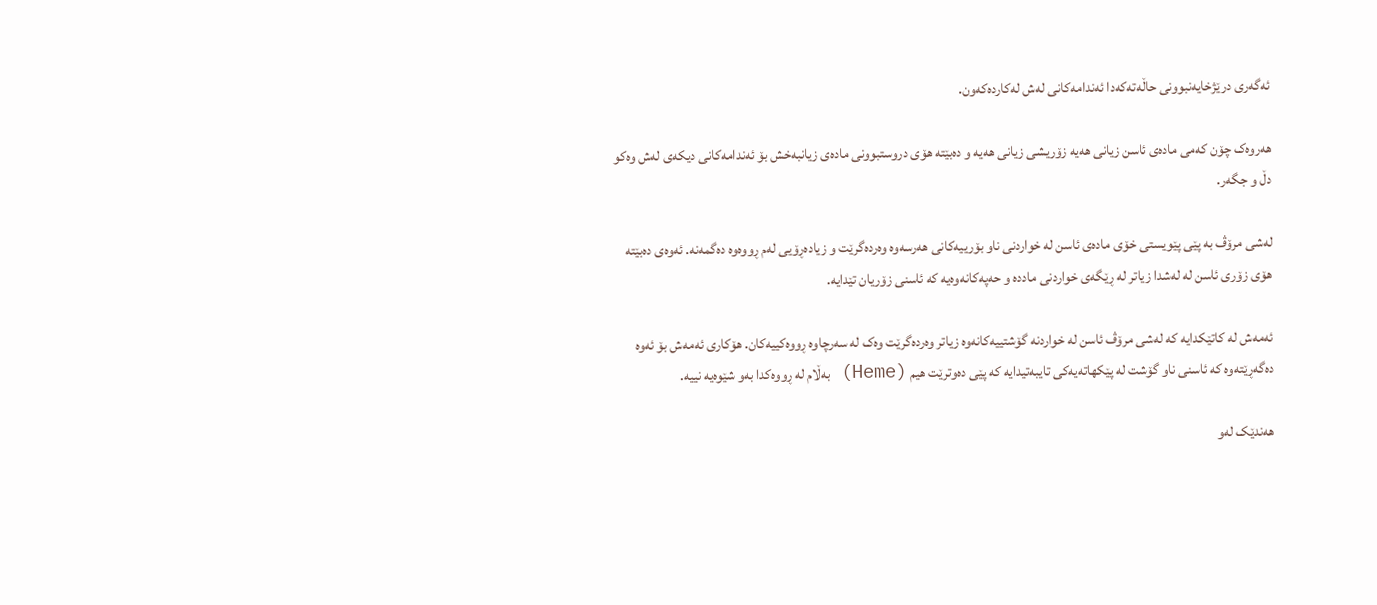ئەگەری درێژخایەنبوونی حاڵەتەکەدا ئەندامەکانی لەش لەکاردەکەون.

هەروەک چۆن کەمی مادەی ئاسن زیانی هەیە زۆریشی زیانی هەیە و دەبێتە هۆی دروستبوونی مادەی زیانبەخش بۆ ئەندامەکانی دیکەی لەش وەکو دڵ و جگەر.

لەشی مرۆڤ بە پێی پێویستی خۆی مادەی ئاسن لە خواردنی ناو بۆرییەکانی هەرسەوە وەردەگرێت و زیادەڕۆیی لەم ڕووەوە دەگمەنە. ئەوەی دەبێتە هۆی زۆری ئاسن لە لەشدا زیاتر لە ڕێگەی خواردنی ماددە و حەپەکانەوەیە کە ئاسنی زۆریان تێدایە.

ئەمەش لە کاتێکدایە کە لەشی مرۆڤ ئاسن لە خواردنە گۆشتییەکانەوە زیاتر وەردەگرێت وەک لە سەرچاوە ڕووەکییەکان. هۆکاری ئەمەش بۆ ئەوە دەگەڕێتەوە کە ئاسنی ناو گۆشت لە پێکهاتەیەکی تایبەتیدایە کە پێی دەوترێت هیم (Heme) بەڵام لە ڕووەکدا بەو شێوەیە نییە.

هەندێک لەو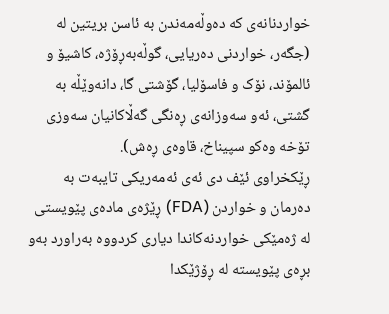خواردنانەی کە دەوڵەمەندن بە ئاسن بریتین لە (جگەر، خواردنی دەریایی، گوڵەبەڕۆژە، کاشیۆ و ئالمۆند، نۆک و فاسۆلیا، گۆشتی گا، دانەوێڵە بە گشتی، ئەو سەوزانەی ڕەنگی گەڵاکانیان سەوزی تۆخە وەکو سپیناخ، قاوەی ڕەش).
ڕێکخراوی ئێف دی ئەی ئەمەریکی تایبەت بە دەرمان و خواردن (FDA) ڕێژەی مادەی پێویستی لە ژەمێکی خواردنەکاندا دیاری کردووە بەراورد بەو بڕەی پێویستە لە ڕۆژێکدا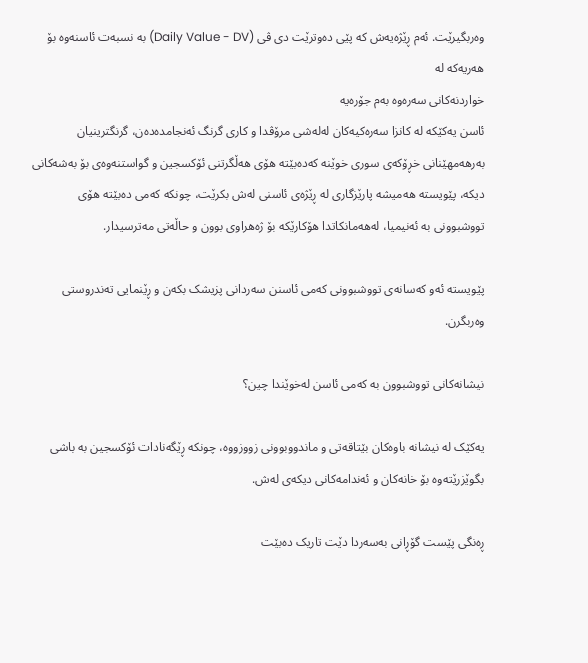وەربگیرێت. ئەم ڕێژەیەش کە پێی دەوترێت دی ڤی (Daily Value - DV) بە نسبەت ئاسنەوە بۆ هەریەکە لە
خواردنەکانی سەرەوە بەم جۆرەیە
ئاسن یەکێکە لە کانزا سەرەکیەکان لەلەشی مرۆڤدا و کاری گرنگ ئەنجامدەدەن، گرنگترینیان بەرهەمهێنانی خڕۆکەی سوری خوێنە کەدەبێتە هۆی هەڵگرتنی ئۆکسجین و گواستنەوەی بۆ بەشەکانی دیکە، پێویستە هەمیشە پارێزگاری لە ڕێژەی ئاسنی لەش بکرێت، چونکە کەمی دەبێتە هۆی تووشبوونی بە ئەنیمیا، لەهەمانکاتدا هۆکارێکە بۆ ژەهراوی بوون و حاڵەتی مەترسیدار.

پێویستە ئەو کەسانەی تووشبوونی کەمی ئاسنن سەردانی پزیشک بکەن و ڕێنمایی تەندروستی وەربگرن.

نیشانەکانی تووشبوون بە کەمی ئاسن لەخوێندا چین؟

یەکێک لە نیشانە باوەکان بێتاقەتی و ماندووبوونی زووزووە، چونکە ڕێگەنادات ئۆکسجین بە باشی بگوێزرێتەوە بۆ خانەکان و ئەندامەکانی دیکەی لەش.

ڕەنگی پێست گۆڕانی بەسەردا دێت تاریک دەبێت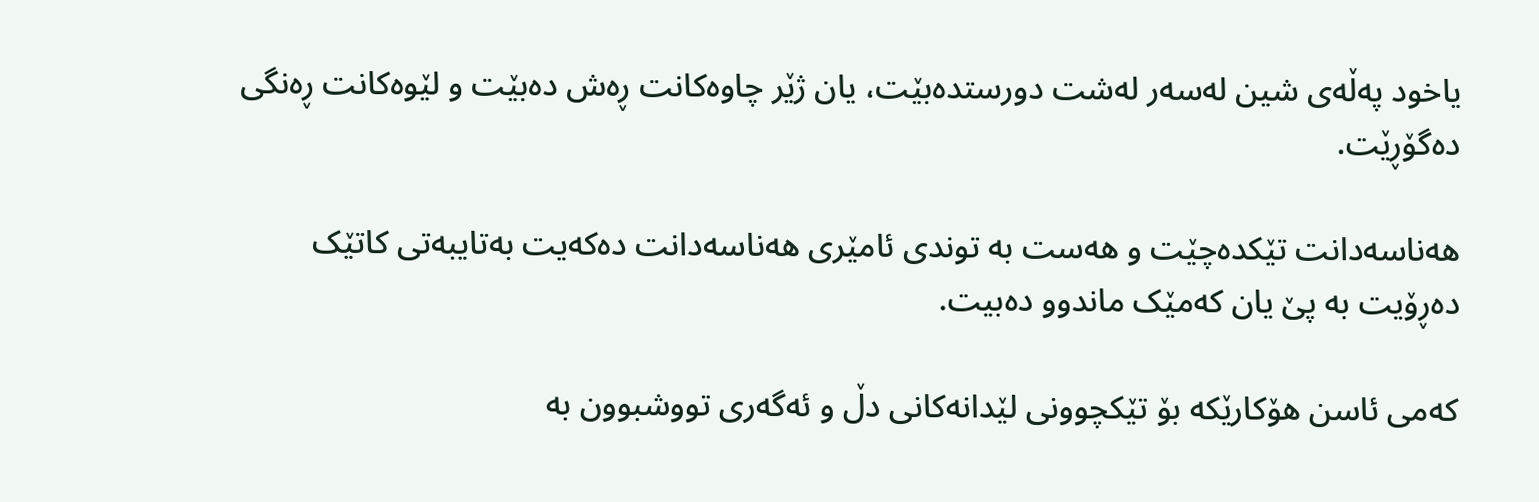یاخود پەڵەی شین لەسەر لەشت دورستدەبێت، یان ژێر چاوەکانت ڕەش دەبێت و لێوەکانت ڕەنگی دەگۆڕێت.

هەناسەدانت تێکدەچێت و هەست بە توندی ئامێری هەناسەدانت دەکەیت بەتایبەتی کاتێک دەڕۆیت بە پێ یان کەمێک ماندوو دەبیت.

کەمی ئاسن هۆکارێکە بۆ تێکچوونی لێدانەکانی دڵ و ئەگەری تووشبوون بە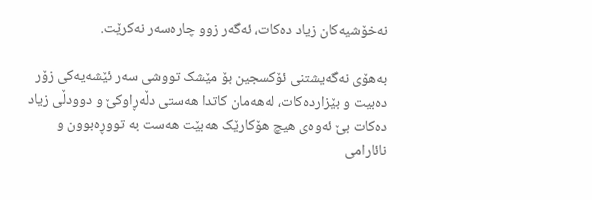نەخۆشیەکان زیاد دەکات، ئەگەر زوو چارەسەر نەکرێت.

بەهۆی نەگەیشتنی ئۆکسجین بۆ مێشک تووشی سەر ئێشەیەکی زۆر دەبیت و بێزاردەکات، لەهەمان کاتدا هەستی دڵەڕاوکێ و دوودڵی زیاد دەکات بێ ئەوەی هیچ هۆکارێک هەبێت هەست بە تووڕەبوون و نائارامی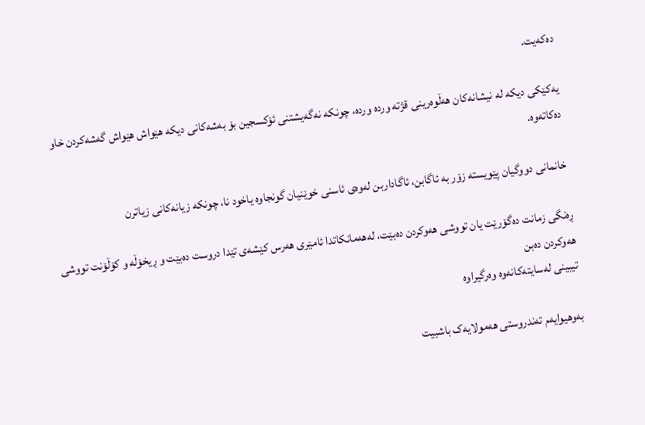دەکەیت.

یەکێکی دیکە لە نیشانەکان هەڵوەرینی قژتە وردە وردە، چونکە نەگەیشتنی ئۆکسجین بۆ بەشەکانی دیکە هێواش هێواش گەشەکردن خاو دەکاتەوە.

خانمانی دووگیان پێویستە زۆر بە ئاگابن، ئاگاداربن لەوەی ئاسنی خوێنیان گونجاوە یاخود نا، چونکە زیانەکانی زیاترن

ڕەنگی زمانت دەگۆرێت یان تووشی هەوکردن دەبێت، لەهەمانکاتدا ئامێری هەرس کێشەی تێدا دروست دەبێت و ڕیخۆڵە و کۆڵۆنت تووشی هەوکردن دەبن
تیبینی لەسایتەکانەوە وەرگیراوە

بەوهیوایەم تەندروستی هەمولایەک باشبیت